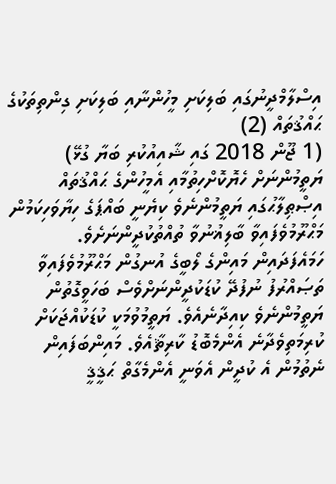އިސްލާމްދީނުގައި ބަލިކަށި މީހުންނާއި ބަލިކަށި ގިންތިތަކުގެ ޙައްޤުތައް (2)
(1 ޖޫން 2018 ގައި ޝާއިއުކުރި ބަޔާ ގުޅޭ)
ޔަތީމުންނަށް ހެޔޮކޮށްހިތުމާއި އެމީހުންގެ ޙައްޤުތައް
އިޞްޠިލާޙުގައި ޔަތީމުންނެވެ ކިޔެނީ ބައްޕަގެ ހިޔާވަހިކަމުން މަޙްރޫމުވެފައިވާ ބާލިޣުނުވާ ތުއްތުކުދީންނަށެވެ. ހަމައެފަދައިން މައިންގެ ލޯބީގެ އުނގުން މަޙްރޫމުވެފައިވާ ތަޞައްރުފު ނުފުދޭ ކުޑަކުދީންނަށްވެސް ބަހަވީގޮތުން ޔަތީމުންނެވެ ކިއިދާނެއެވެ. ޔަތީމުވުމަކީ ކުޑަކުއްޖަކަށް ކުރިމަތިވެދާނެ އެންމެބޮޑު ކާރިޘާއެވެ. މައިންބަފައިން ނެތުމުން އެ ކުދީން އެވަނީ އެންމެގާތް ޙަޤީޤީ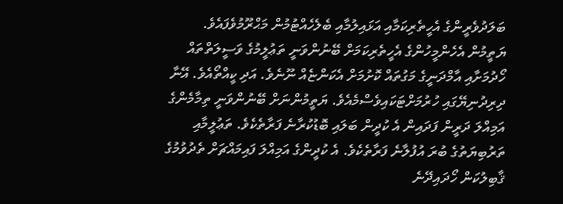ބަލަދުވެރީންގެ އެހީތެރިކަމާއި އަޅައިލުމާއި ބެލެހެއްޓުމުން މަޙްރޫމުވެފައެވެ.
ޔަތީމުން އެހެންމީހުންގެ އެހީތެރިކަމަށް ބޭނުންވަނީ ތަޢުލީމުގެ ވަސީލަތްތައް ހޯދުމަށާއި އާމްދަނީގެ މަގުތައް ކޮށުމަށް އެކަންޏެއް ނޫނެވެ. އަދި ކީއްތޯއެވެ. އޭނާ ދިރިދުނިޔޭގައި ހުރުމަށްޓަކައިވެސްމެއެވެ. ޔަތީމުންނަށް ބޭނުންވަނީ ތިމާމެންގެ އަމިއްލަ ދަރީން ފަދައިން އެ ކުދީން ބަލައި ބޮޑުކުރާނެ ފަރާތެކެވެ. ތަޢުލީމާއި ތަރުބިޔަތުގެ ބުރަ އުފުލާނެ ފަރާތެކެވެ. އެ ކުދީންގެ އަމިއްލަ ފައިމައްޗަށް ތެދުވުމުގެ ޤާބިލުކަން ހޯދައިދޭނެ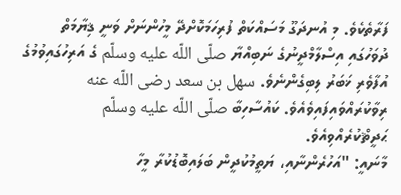ފަރާތެކެވެ. މި އުނދަގޫ މަސައްކަތް ފުރިހަމަކޮށްދޭ މީހުންނަށް ވަނީ ޤިޔާމަތް ދުވަހުގައި އިސްލާމްދީނުގެ ނަބިއްޔާ صلّى اللّه عليه وسلّم ގެ އަރިހުގައިވުމުގެ އުފާވެރި ޚަބަރު ލިބިގެންނެވެ. سهل بن سعد رضى اللّه عنه ރިވާކުރައްވައިފައިވެއެވެ. ކައުސާހިބާ صلّى اللّه عليه وسلّم ޙަދީޘްކުރެއްވިއެވެ.
މާނައީ: "އަހުރެންނާއި، ޔަތީމުކުދީން ބަލައިބޮޑުކުރާ މީހާ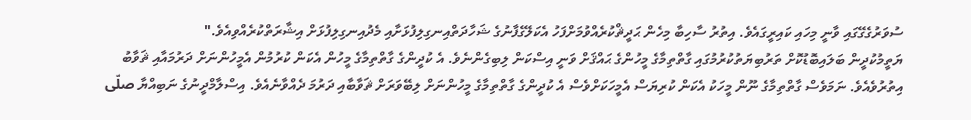ސުވަރުގެގޭގައި ވާނީ މިހައި ކައިރީގައެވެ. އިތުރު ސާހިބާ މިހެން ޙަދީޘްކުރެއްވުމަށްފަހު އެކަލޭގެފާނުގެ ޝަހާދަތްއިނގިލިފުޅަށާއި މެދުއިނގިލިފުޅަށް އިޝާރަތްކުރެއްވިއެވެ."
ޔަތީމުކުދީން ބަލައިބޮޑުކޮށް ތަރުބިޔަތުކުރުމުގައި ގާތްތިމާގެ މީހުންގެ ޙައްޤަށް ވަނީ އިސްކަން ލިބިގެންނެވެ. އެ ކުދީންގެ ގާތްތިމާގެ މީހުން އެކަން ކުރުމުން އެމީހުންނަށް ދަރުމައާއި ޘަވާބު އިތުރުވެއެވެ. ނަމަވެސް ގާތްތިމާގެ ނޫން މީހަކު އެކަން ކުރިޔަސް އެމީހަކަށްވެސް އެ ކުދީންގެ ގާތްތިމާގެ މީހުންނަށް ލިބޭވަރަށް ޘަވާބާއި ދަރުމަ ދެއްވާނެއެވެ. އިސްލާމްދީނުގެ ނަބިއްޔާ صلّى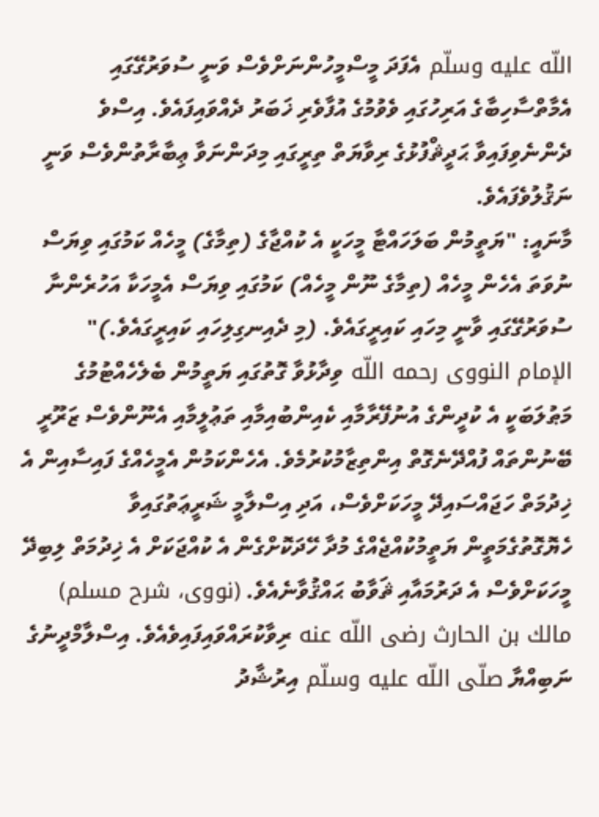اللّه عليه وسلّم އެފަދަ މީސްމީހުންނަށްވެސް ވަނީ ސުވަރުގޭގައި އެމާތްސާހިބާގެ އަރިހުގައި ވެވުމުގެ އުފާވެރި ޚަބަރު ދެއްވައިފައެވެ. އިސްވެ ދެންނެވިފައިވާ ޙަދީޘްފުޅުގެ ރިވާޔަތް ތިރީގައި މިދަންނަވާ ޢިބާރާތުންވެސް ވަނީ ނަޤުލުވެފައެވެ.
މާނައީ: "ޔަތީމުން ބަލަހައްޓާ މީހަކީ އެ ކުއްޖާގެ (ތިމާގެ) މީހެއް ކަމުގައި ވިޔަސް ނުވަތަ އެހެން މީހެއް (ތިމާގެ ނޫން މީހެއް) ކަމުގައި ވިޔަސް އެމީހަކާ އަހުރެންނާ ސުވަރުގޭގައި ވާނީ މިހައި ކައިރީގައެވެ. (މި ދެއިނގިލިހައި ކައިރީގައެވެ.)"
الإمام النووى رحمه اللّه ވިދާޅުވާ ގޮތުގައި ޔަތީމުން ބެލެހެއްޓުމުގެ މަޠުލަބަކީ އެ ކުދީންގެ އުނުފޭރާމާއި ކެއިންބުއިމާއި ތަޢުލީމާއި އެނޫންވެސް ޒަރޫރީ ބޭނުންތައް ފުއްދޭނެގޮތް އިންތިޒާމުކުރުމެވެ. އެހެންކަމުން އެމީހެއްގެ ފައިސާއިން އެ ޚިދުމަތް ހަޖައްސައިދޭ މީހަކަށްވެސް، އަދި އިސްލާމީ ޝަރީޢަތުގައިވާ ހެޔޮގޮތުގެމަތީން ޔަތީމުކުއްޖެއްގެ މުދާ ހޭދަކޮށްގެން އެ ކުއްޖަކަށް އެ ޚިދުމަތް ލިބިދޭ މީހަކަށްވެސް އެ ދަރުމައާއި ޘަވާބު ޙައްޤުވާނެއެވެ. (نووى، شرح مسلم)
مالك بن الحارث رضى اللّه عنه ރިވާކުރައްވައިފައިވެއެވެ. އިސްލާމްދީނުގެ ނަބިއްޔާ صلّى اللّه عليه وسلّم އިރުޝާދު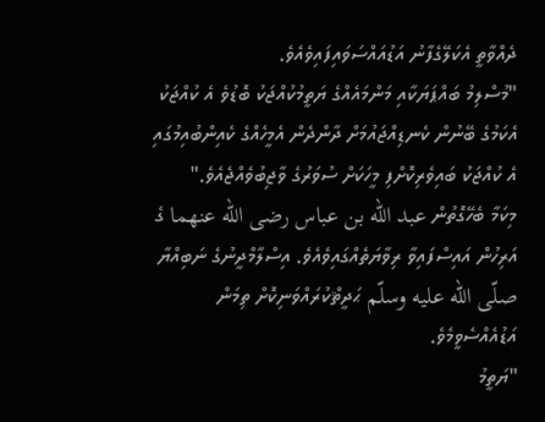ދެއްވާތީ އެކަލޭގެފާނު އަޑުއައްސަވައިފައިވެއެވެ.
"މުސްލިމު ބައްޕަޔަކާއި މަންމައެއްގެ ޔަތީމުކުއްޖަކު ބޮޑުވެ އެ ކުއްޖަކު އެކަމުގެ ބޭނުން ކެނޑިއްޖައުމަށް ދާންދެން އެމީހެއްގެ ކެއިންބުއިމުގައި އެ ކުއްޖަކު ބައިވެރިކޮށްފި މީހަކަށް ސުވަރުގެ ވާޖިބުވެއްޖެއެވެ."
މިކަމާ ބެހޭގޮތުން عبد اللّه بن عباس رضى اللّه عنهما ގެ އަރިހުން އައިސްފައިވާ ރިވާޔަތެއްގައިވެއެވެ. އިސްލާމްދީނުގެ ނަބިއްޔާ صلّى اللّه عليه وسلّم ޙަދީޘްކުރައްވަނިކޮށް ތިމަން އަޑުއެއްސެވީމެވެ.
"ޔަތީމު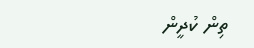ތިން ކުދީން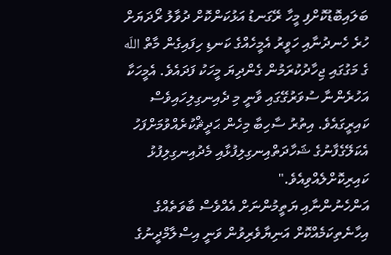ބަލައިބޮޑުކޮށްފި މީހާ ރޭގަނޑު އަޅުކަންކޮށް ދުވާލު ރޯދަޔަށް ހުރެ ހެނދުނާއި ހަވީރު އެމީހެއްގެ ކަނޑި ހިފައިގެން މާތް اللّه ގެ މަގުގައި ޖިހާދުކުރަމުން ގެންދިޔަ މީހަކު ފަދައެވެ. އެމީހަކާ އަހުރެންނާ ސުވަރުގޭގައި ވާނީ މި ދެއިނގިލިހައިވެސް ކައިރީގައެވެ. އިތުރު ސާހިބާ މިހެން ޙަދީޘްކުރެއްވުމަށްފަހު އެކަލޭގެފާނުގެ ޝަހާދަތްއިނގިލިފުޅާއި މެދުއިނގިލިފުޅު ކައިރިކޮށްލެއްވިއެވެ."
އަންހެނުންނާއި ޔަތީމުންނަށް އެއްވެސް ބާވަތެއްގެ އިހާނެތިކަމެއްކޮށް އަނިޔާވެރިވުން ވަނީ އިސްލާމްދީނުގެ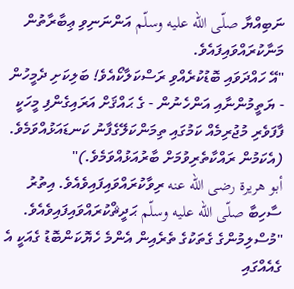ނަބިއްޔާ صلّى اللّه عليه وسلّم އަންނަނިވި ޢިބާރާތުން މަނާކުރައްވައިފައެވެ.
"އޭ ހައްދަވައި ބޮޑުކުރެއްވި ރަސްކަލާކޯއެވެ! ބަލިކަށި ދެމީހުން - ޔަތީމުންނާއި އަންހެނުން - ގެ ޙައްޤަށް އަރައިގެންފި މީހަކީ ފާފަވެރި މުޖުރިމެއް ކަމުގައި ތިމަންކަލޭގެފާނު ކަނޑައަޅުއްވަމެވެ. (އެކަމުން ރައްކާތެރިވުމަށް ބާރުއަޅުއްވަމެވެ.)"
أبو هريرة رضى اللّه عنه ރިވާކުރައްވައިފައިވެއެވެ. އިތުރު ސާހިބާ صلّى اللّه عليه وسلّم ޙަދީޘްކުރައްވައިފައިވެއެވެ.
"މުސްލިމުންގެ ގެތަކުގެ ތެރެއިން އެންމެ ހެޔޮކަންބޮޑު ގެއަކީ އެ ގެއެއްގައި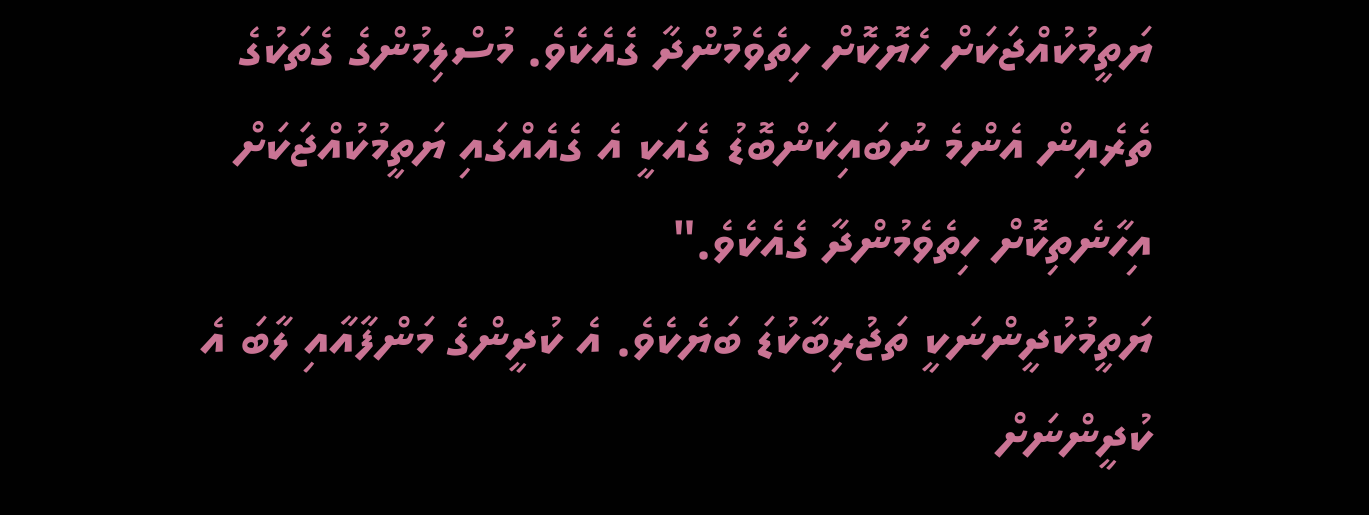ޔަތީމުކުއްޖަކަށް ހެޔޮކޮށް ހިތެވެމުންދާ ގެއެކެވެ. މުސްލިމުންގެ ގެތަކުގެ ތެރެއިން އެންމެ ނުބައިކަންބޮޑު ގެއަކީ އެ ގެއެއްގައި ޔަތީމުކުއްޖަކަށް އިހާނެތިކޮށް ހިތެވެމުންދާ ގެއެކެވެ."
ޔަތީމުކުދީންނަކީ ތަޖުރިބާކުޑަ ބަޔެކެވެ. އެ ކުދީންގެ މަންފާއާއި ލާބަ އެ ކުދީންނަށް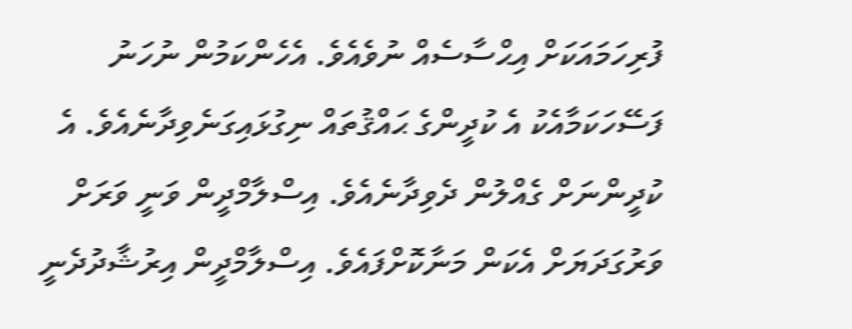ފުރިހަމައަކަށް އިޙްސާސެއް ނުވެއެވެ. އެހެންކަމުން ނުހަނު ފަސޭހަކަމާއެކު އެ ކުދީންގެ ޙައްޤުތައް ނިގުޅައިގަނެވިދާނެއެވެ. އެ ކުދީންނަށް ގެއްލުން ދެވިދާނެއެވެ. އިސްލާމްދީން ވަނީ ވަރަށް ވަރުގަދަޔަށް އެކަން މަނާކޮށްފައެވެ. އިސްލާމްދީން އިރުޝާދުދެނީ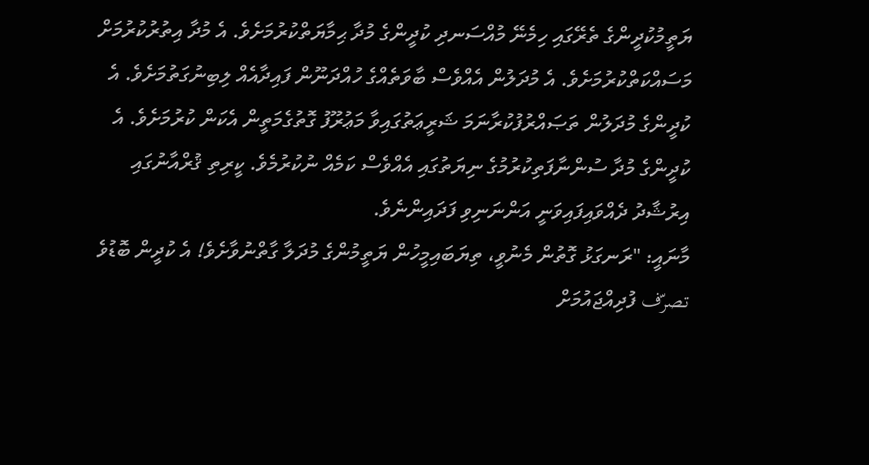ޔަތީމުކުދީންގެ ތެރޭގައި ހިމެނޭ މުއްސަނދި ކުދީންގެ މުދާ ޙިމާޔަތްކުރުމަށެވެ. އެ މުދާ އިތުރުކުރުމަށް މަސައްކަތްކުރުމަށެވެ. އެ މުދަލުން އެއްވެސް ބާވަތެއްގެ ހުއްދަނޫން ފައިދާއެއް ލިބިނުގަތުމަށެވެ. އެ ކުދީންގެ މުދަލުން ތަޞައްރުފުކުރާނަމަ ޝަރީޢަތުގައިވާ މަޢުރޫފު ގޮތުގެމަތީން އެކަން ކުރުމަށެވެ. އެ ކުދީންގެ މުދާ ސުންނާފަތިކުރުމުގެ ނިޔަތުގައި އެއްވެސް ކަމެއް ނުކުރުމެވެ. ކީރިތި ޤުރްއާނުގައި އިރުޝާދު ދެއްވައިފައިވަނީ އަންނަނިވި ފަދައިންނެވެ.
މާނައީ: "ރަނގަޅު ގޮތުން މެނުވީ، ތިޔަބައިމީހުން ޔަތީމުންގެ މުދަލާ ގާތްނުވާށެވެ! އެ ކުދީން ބޮޑުވެ تصرّف ފުދިއްޖައުމަށް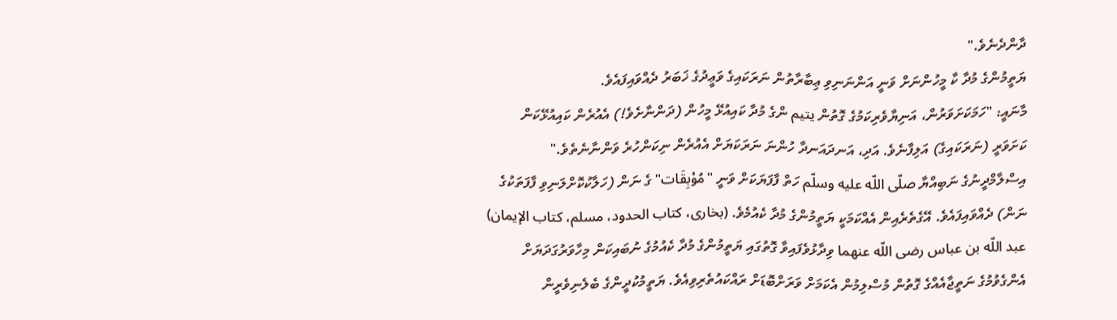ދާންދެނެވެ."
ޔަތީމުންގެ މުދާ ކާ މީހުންނަށް ވަނީ އަންނަނިވި ޢިބާރާތުން ނަރަކައިގެ ވަޢީދުގެ ޚަބަރު ދެއްވައިފައެވެ.
މާނައީ: "ހަމަކަށަވަރުން، އަނިޔާވެރިކަމުގެ ގޮތުން يتيم ންގެ މުދާ ކައިއުޅޭ މީހުން (ދަންނާށެވެ!) އެއުރެން ކައިއުޅޭކަން ކަށަވަރީ (ނަރަކައިގެ) އަލިފާނެވެ. އަދި، އަނދައަނދާ ހުންނަ ނަރަކަޔަށް އެއުރެން ނިކަންހުރެ ވަންނާނެތެވެ."
އިސްލާމްދީނުގެ ނަބިއްޔާ صلّى اللّه عليه وسلّم ހަތް ފާފަޔަކަށް ވަނީ "مُوْبِقَات" ގެ ނަން (ހަލާކުކޮށްލަނިވި ފާފަތަކުގެ ނަން) ދެއްވައިފައެވެ. އޭގެތެރެއިން އެއްކަމަކީ ޔަތީމުންގެ މުދާ ކެއުމެވެ. (بخارى، كتاب الحدود، مسلم، كتاب الإيمان)
عبد اللّه بن عباس رضى اللّه عنهما ވިދާޅުވެފައިވާ ގޮތުގައި ޔަތީމުންގެ މުދާ ކެއުމުގެ ނުބައިކަން މިހާވަރުގަދަޔަށް އެންގެވުމުގެ ނަތީޖާއެއްގެ ގޮތުން މުސްލިމުން އެކަމަށް ވަރަށްބޮޑަށް ރައްކައުތެރިވިއެވެ. ޔަތީމުކުދީންގެ ބެލެނިވެރީން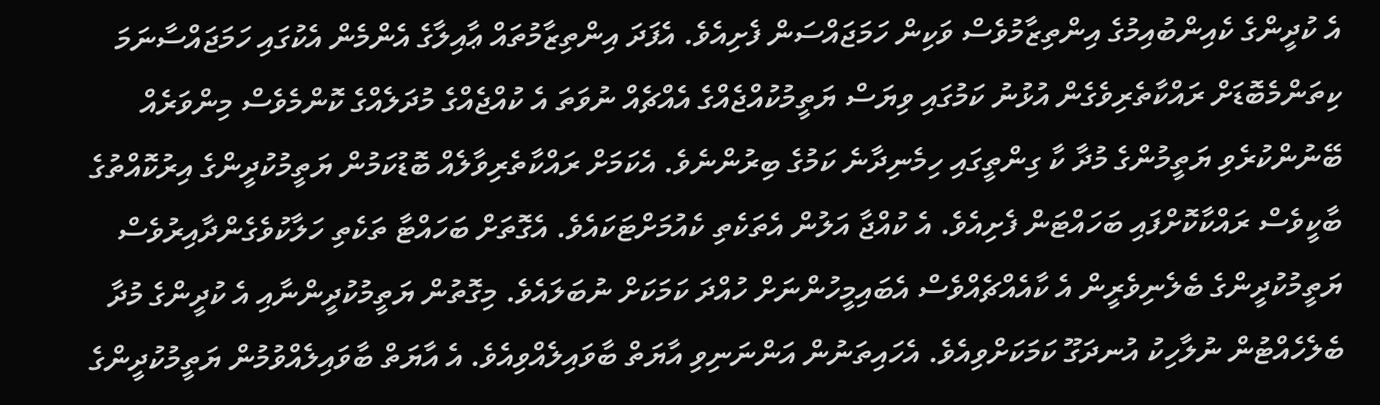އެ ކުދީންގެ ކެއިންބުއިމުގެ އިންތިޒާމުވެސް ވަކިން ހަމަޖައްސަން ފެށިއެވެ. އެފަދަ އިންތިޒާމުތައް ޢާއިލާގެ އެންމެން އެކުގައި ހަމަޖައްސާނަމަ ކިތަންމެބޮޑަށް ރައްކާތެރިވެގެން އުޅުނު ކަމުގައި ވިޔަސް ޔަތީމުކުއްޖެއްގެ އެއްޗެއް ނުވަތަ އެ ކުއްޖެއްގެ މުދަލެއްގެ ކޮންމެވެސް މިންވަރެއް ބޭނުންކުރެވި ޔަތީމުންގެ މުދާ ކާ ގިންތީގައި ހިމެނިދާނެ ކަމުގެ ބިރުންނެވެ. އެކަމަށް ރައްކާތެރިވާލެއް ބޮޑުކަމުން ޔަތީމުކުދީންގެ އިރުކޮއްތުގެ ބާކީވެސް ރައްކާކޮށްފައި ބަހައްޓަން ފެށިއެވެ. އެ ކުއްޖާ އަލުން އެތަކެތި ކެއުމަށްޓަކައެވެ. އެގޮތަށް ބަހައްޓާ ތަކެތި ހަލާކުވެގެންދާއިރުވެސް ޔަތީމުކުދީންގެ ބެލެނިވެރީން އެ ކާއެއްޗެއްވެސް އެބައިމީހުންނަށް ހުއްދަ ކަމަކަށް ނުބަލައެވެ. މިގޮތުން ޔަތީމުކުދީންނާއި އެ ކުދީންގެ މުދާ ބެލެހެއްޓުން ނުލާހިކު އުނދަގޫ ކަމަކަށްވިއެވެ. އެހައިތަނުން އަންނަނިވި އާޔަތް ބާވައިލެއްވިއެވެ. އެ އާޔަތް ބާވައިލެއްވުމުން ޔަތީމުކުދީންގެ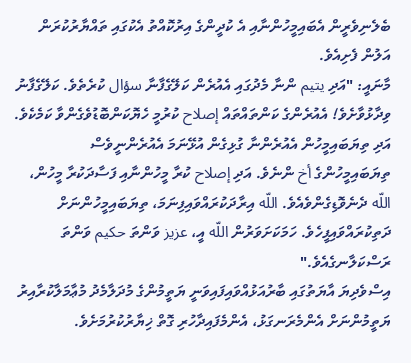ބެލެނިވެރީން އެބައިމީހުންނާއި އެ ކުދީންގެ އިރުކޮއްތު އެކުގައި ތައްޔާރުކުރަން އަލުން ފެށިއެވެ.
މާނައީ: "އަދި يتيم ންނާ މެދުގައި އެއުރެން ކަލޭގެފާނާ سؤال ކުރެތެވެ. ކަލޭގެފާނު ވިދާޅުވާށެވެ! އެއުރެންގެ ކަންތައްތައް إصلاح ކުރުމީ ހެޔޮކަންބޮޑުވެގެންވާ ކަމެކެވެ. އަދި ތިޔަބައިމީހުން އެއުރެންނާ ގުޅިގެން އުޅޭނަމަ އެއުރެންނީވެސް ތިޔަބައިމީހުންގެ أخ ންނެވެ. އަދި إصلاح ކުރާ މީހުންނާއި ފަސާދަކުރާ މީހުން، اللّه ދެނެވޮޑިގެންވެއެވެ. اللّه އިރާދަކުރައްވައިފިނަމަ، ތިޔަބައިމީހުންނަށް ދަތިކުރައްވައިފީހެވެ. ހަމަކަށަވަރުން اللّه އީ، عزيز ވަންތަ حكيم ވަންތަ ރަސްކަލާނގެއެވެ."
އިސްވެދިޔަ އާޔަތުގައި ބާރުއަޅުއްވައިފައިވަނީ ޔަތީމުންގެ މުދަލާމެދު މުޢާމަލާކުރާއިރު ޔަތީމުންނަށް އެންމެރަނގަޅު، އެންމެފައިދާހުރި ގޮތް ޚިޔާރުކުރުމަށެވެ.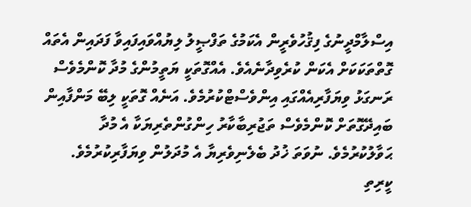އިސްލާމްދީނުގެ ފިޤުހުވެރީން އެކަމުގެ ތަފްޞީލު ލިޔުއްވައިފައިވާ ފަދައިން އެތައް ގޮތްތަކަކަށް އެކަން ކުރެވިދާނެއެވެ. އެއްގޮތަކީ ޔަތީމުންގެ މުދާ ކޮންމެވެސް ރަނގަޅު ވިޔަފާރިއެއްގައި އިންވެސްޓްކުރުމެވެ. އަނެއް ގޮތަކީ ލިބޭ މަންފާއިން ބައިދޭގޮތަށް ކޮންމެވެސް ތަޖުރިބާކާރު ހިންގުންތެރިޔަކާ އެ މުދާ ޙަވާލުކުރުމެވެ. ނުވަތަ ޚުދު ބެލެނިވެރިޔާ އެ މުދަލުން ވިޔަފާރިކުރުމެވެ.
ކީރިތި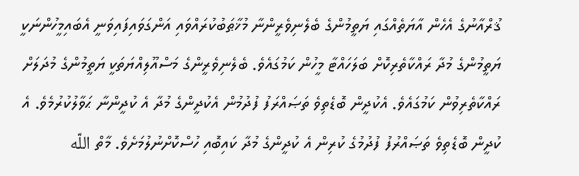ޤުރްއާނުގެ އެހެން އާޔަތެއްގައި ޔަތީމުންގެ ބެލެނިވެރީންނާ މުޚާޠަބުކުރައްވައި އަންގަވައިފައިވަނީ އެބައިމީހުންނަކީ ޔަތީމުންގެ މުދާ ރައްކާތެރިކޮށް ބަލަހައްޓާ މީހުން ކަމުގައެވެ. ބެލެނިވެރީންގެ މަސްއޫލިއްޔަތަކީ ޔަތީމުންގެ މުދަލަށް ރައްކާތެރިވުން ކަމުގައެވެ. އެކުދީން ބޮޑެތިވެ ތަޞައްރަފު ފުދުމުން އެކުދީންގެ މުދާ އެ ކުދީންނާ ޙަވާލުކުރުމެވެ. އެ ކުދީން ބޮޑެތިވެ ތަޞައްރުފު ފުދުމުގެ ކުރިން އެ ކުދީންގެ މުދާ ކައިބޮއި ހުސްކޮށްނުލުމަށެވެ. މާތް اللّه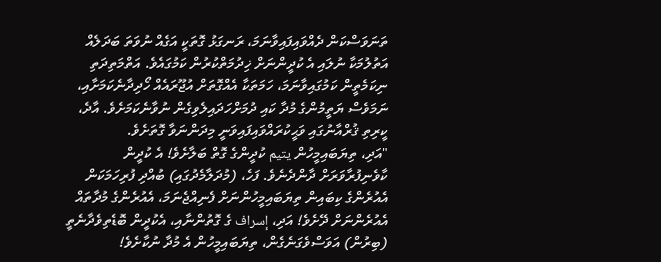ތަނަވަސްކަން ދެއްވައިފައިވާނަމަ، ރަނގަޅު ގޮތަކީ އަގެއް ނުވަތަ ބަދަލެއް އަތުލުމަކާ ނުލައި އެ ކުދީންނަށް ޚިދުމަތްކުރުން ކަމުގައެވެ. އަތްމަތިދަތި ނިކަމެތީން ކަމުގައިވާނަމަ، ހަމަތަކާ އެއްގޮތަށް އުޖޫރައެއް ހޯދިދާނެކަމަށާއި، ނަމަވެސް ޔަތީމުންގެ މުދާ ކައި ދުމަށްހަދައިލެވިގެން ނުވާނެކަމަށެވެ. އާދެ، ކީރިތި ޤުރްއާނުގައި ވަޙީކުރައްވައިފައިވަނީ މިދަންނަވާ ގޮތަށެވެ.
"އަދި، ތިޔަބައިމީހުން يتيم ކުދީންގެ ގޮތް ބަލާށެވެ! އެ ކުދީން ކާވެނިފުރާވަރަށް ދާންދެނެވެ. ފަހެ، (މުދަލާމެދުގައި) ބުއްދި ފުރިހަމަކަން އެއުރެންގެ ކިބައިން ތިޔަބައިމީހުންނަށް ފެނިއްޖެނަމަ، އެއުރެންގެ މުދާތައް އެއުރެންނަށް ދޭށެވެ! އަދި، إسراف ގެ ގޮތުންނާއި، އެކުދީން ބޮޑެތިވެދާނެތީ (ބިރުން) އަވަސްވެގަނެގެން، ތިޔަބައިމީހުން އެ މުދާ ނުކާށެވެ!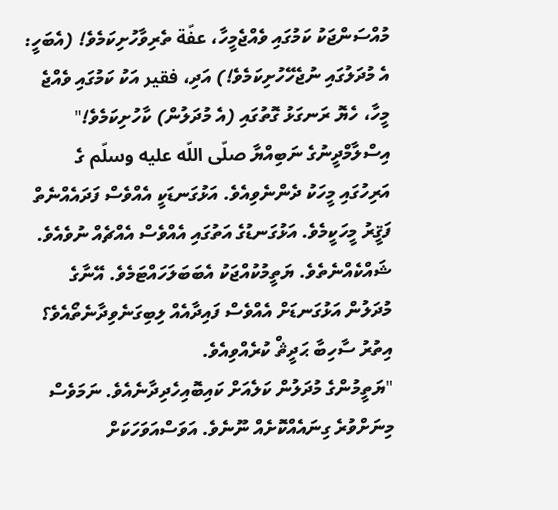މުއްސަންޖަކު ކަމުގައި ވެއްޖެމީހާ، عفّة ތެރިވާހުށިކަމެވެ! (އެބަހީ: އެ މުދަލުގައި ނުޖެހޭހުށިކަމެވެ!) އަދި، فقير އަކު ކަމުގައި ވެއްޖެ މީހާ، ހެޔޮ ރަނގަޅު ގޮތުގައި (އެ މުދަލުން) ކާހުށިކަމެވެ!"
އިސްލާމްދީނުގެ ނަބިއްޔާ صلّى اللّه عليه وسلّم ގެ އަރިހުގައި މީހަކު ދެންނެވިއެވެ. އަޅުގަނޑަކީ އެއްވެސް ފަދައެއްނެތް ފަޤީރު މީހަކީމެވެ. އަޅުގަނޑުގެ އަތުގައި އެއްވެސް އެއްޗެއް ނުވެއެވެ. ޝައްކެއްނެތެވެ. ޔަތީމުކުއްޖަކު އެބަބަލަހައްޓަމެވެ. އޭނާގެ މުދަލުން އަޅުގަނޑަށް އެއްވެސް ފައިދާއެއް ލިބިގަނެވިދާނެތޯއެވެ؟ އިތުރު ސާހިބާ ޙަދީޘް ކުރެއްވިއެވެ.
"ޔަތީމުންގެ މުދަލުން ކަލެއަށް ކައިބޮއިހެދިދާނެއެވެ. ނަމަވެސް މިނަށްވުރެ ގިނައެއްކޮށެއް ނޫނެވެ. އަވަސްއަވަހަކަށް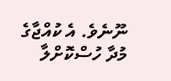ނޫނެވެ. އެ ކުއްޖާގެ މުދާ ހުސްކޮށްލާ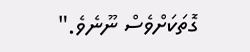ގޮތަކަށްވެސް ނޫނެވެ."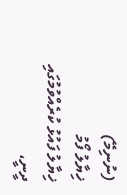(ނުނިމޭ)
ޚިޔާލު ފޯމު
ޚިޔާލު ފައުޅު ކުރެއްވުމުގައި ދީނީ،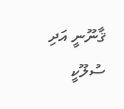ޤާނޫނީ އަދި ސުލޫކީ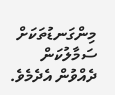މިންގަނޑުތަކަށް ސަމާލުކަން ދެއްވުން އެދެމެވެ.